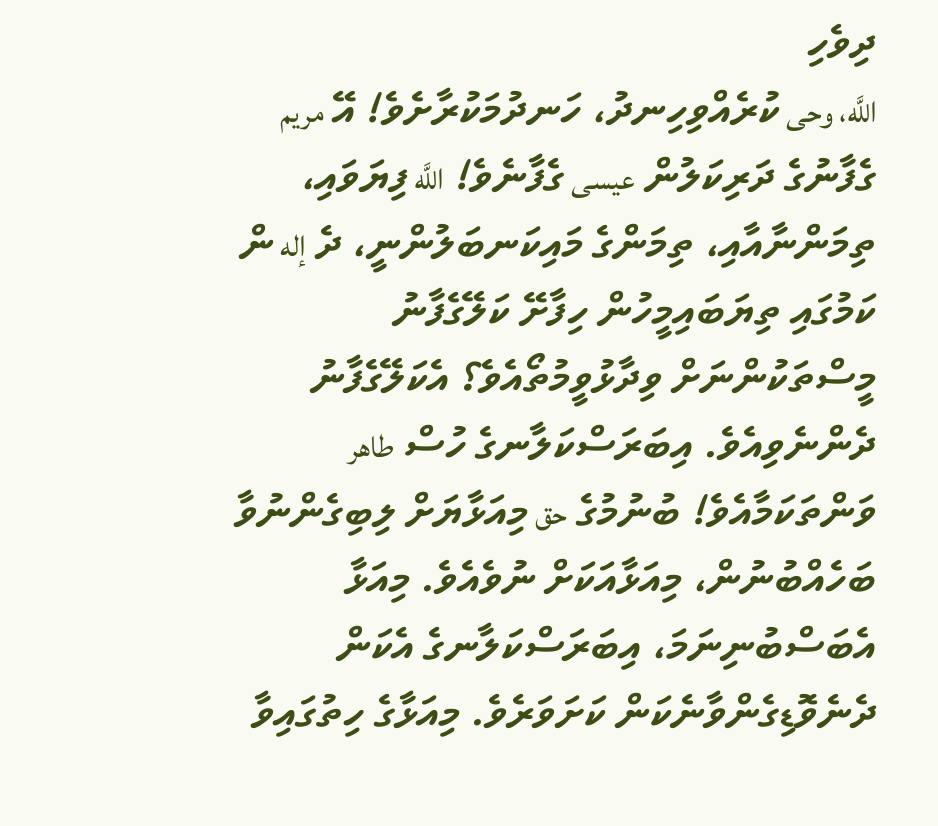ދިވެހި
اللَّه، وحى ކުރެއްވިހިނދު، ހަނދުމަކުރާށެވެ! އޭ مريم ގެފާނުގެ ދަރިކަލުން عيسى ގެފާނެވެ! اللَّه ފިޔަވައި، ތިމަންނާއާއި، ތިމަންގެ މައިކަނބަލުންނީ، ދެ إله ން ކަމުގައި ތިޔަބައިމީހުން ހިފާށޭ ކަލޭގެފާނު މީސްތަކުންނަށް ވިދާޅުވީމުތޯއެވެ؟ އެކަލޭގެފާނު ދެންނެވިއެވެ. އިބަރަސްކަލާނގެ ހުސް طاهر ވަންތަކަމާއެވެ! ބުނުމުގެ حق މިއަޅާޔަށް ލިބިގެންނުވާ ބަހެއްބުނުން، މިއަޅާއަކަށް ނުވެއެވެ. މިއަޅާ އެބަސްބުނިނަމަ، އިބަރަސްކަލާނގެ އެކަން ދެނެވޮޑިގެންވާނެކަން ކަށަވަރެވެ. މިއަޅާގެ ހިތުގައިވާ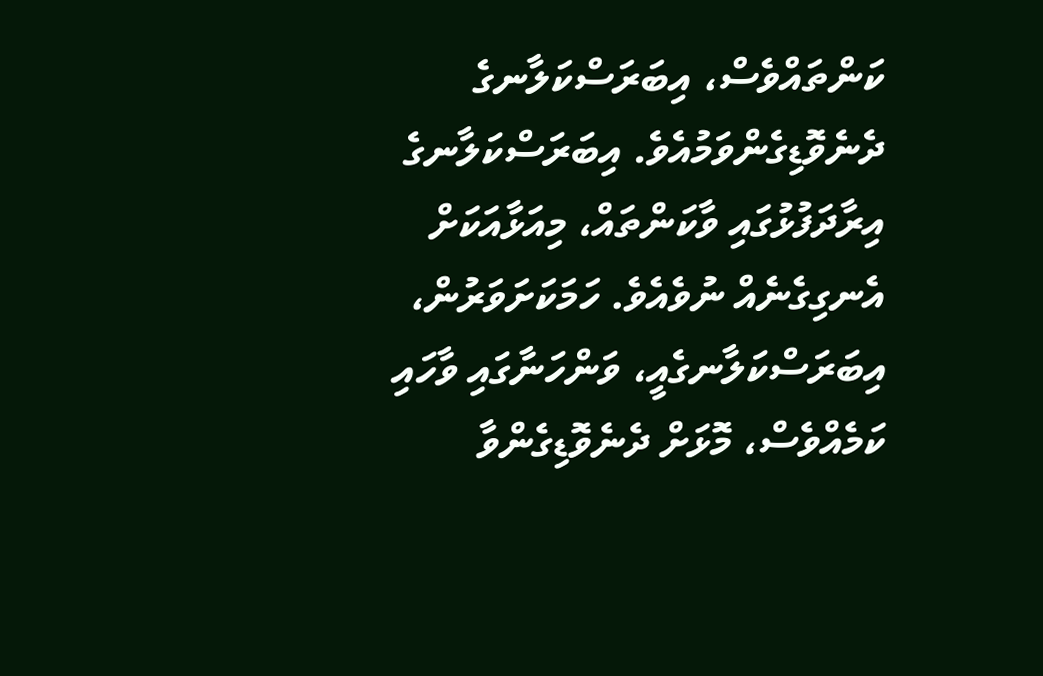ކަންތައްވެސް، އިބަރަސްކަލާނގެ ދެނެވޮޑިގެންވަމުއެވެ. އިބަރަސްކަލާނގެ އިރާދަފުޅުގައި ވާކަންތައް، މިއަޅާއަކަށް އެނގިގެނެއް ނުވެއެވެ. ހަމަކަށަވަރުން، އިބަރަސްކަލާނގެއީ، ވަންހަނާގައި ވާހައި ކަމެއްވެސް، މޮޅަށް ދެނެވޮޑިގެންވާ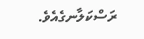ރަސްކަލާނގެއެވެ.